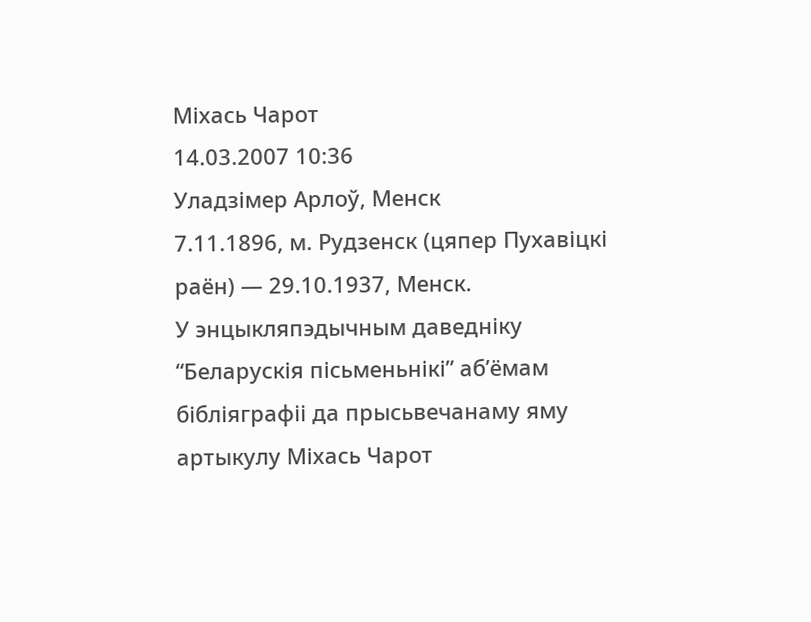Міхась Чарот
14.03.2007 10:36
Уладзімер Арлоў, Менск
7.11.1896, м. Рудзенск (цяпер Пухавіцкі раён) — 29.10.1937, Менск.
У энцыкляпэдычным даведніку “Беларускія пісьменьнікі” аб’ёмам бібліяграфіі да прысьвечанаму яму артыкулу Міхась Чарот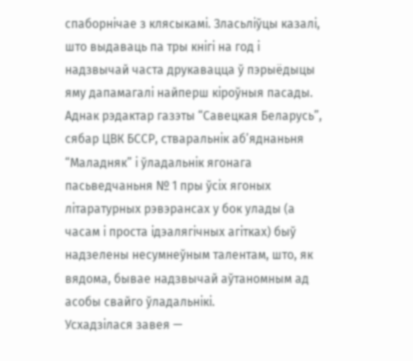спаборнічае з клясыкамі. Зласьліўцы казалі, што выдаваць па тры кнігі на год і надзвычай часта друкавацца ў пэрыёдыцы яму дапамагалі найперш кіроўныя пасады. Аднак рэдактар газэты “Савецкая Беларусь”, сябар ЦВК БССР, стваральнік аб’яднаньня “Маладняк” і ўладальнік ягонага пасьведчаньня № 1 пры ўсіх ягоных літаратурных рэвэрансах у бок улады (а часам і проста ідэалягічных агітках) быў надзелены несумнеўным талентам, што, як вядома, бывае надзвычай аўтаномным ад асобы свайго ўладальнікі.
Усхадзілася завея —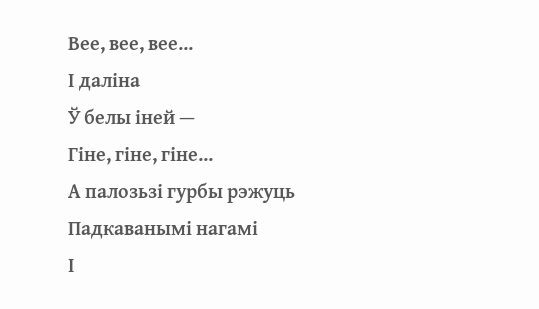Вее, вее, вее...
І даліна
Ў белы іней —
Гіне, гіне, гіне...
А палозьзі гурбы рэжуць
Падкаванымі нагамі
І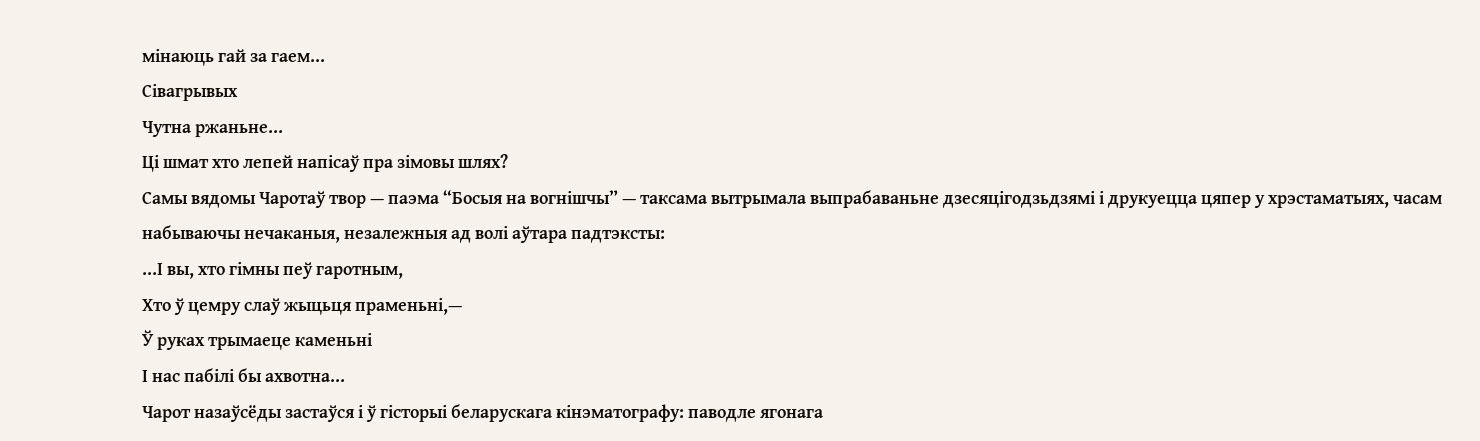мінаюць гай за гаем...
Сівагрывых
Чутна ржаньне...
Ці шмат хто лепей напісаў пра зімовы шлях?
Самы вядомы Чаротаў твор — паэма “Босыя на вогнішчы” — таксама вытрымала выпрабаваньне дзесяцігодзьдзямі і друкуецца цяпер у хрэстаматыях, часам набываючы нечаканыя, незалежныя ад волі аўтара падтэксты:
...І вы, хто гімны пеў гаротным,
Хто ў цемру слаў жыцьця праменьні,—
Ў руках трымаеце каменьні
І нас пабілі бы ахвотна...
Чарот назаўсёды застаўся і ў гісторыі беларускага кінэматографу: паводле ягонага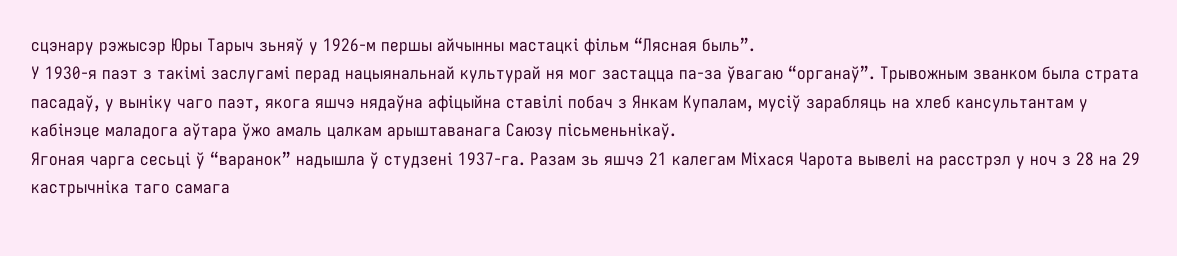сцэнару рэжысэр Юры Тарыч зьняў у 1926-м першы айчынны мастацкі фільм “Лясная быль”.
У 1930-я паэт з такімі заслугамі перад нацыянальнай культурай ня мог застацца па-за ўвагаю “органаў”. Трывожным званком была страта пасадаў, у выніку чаго паэт, якога яшчэ нядаўна афіцыйна ставілі побач з Янкам Купалам, мусіў зарабляць на хлеб кансультантам у кабінэце маладога аўтара ўжо амаль цалкам арыштаванага Саюзу пісьменьнікаў.
Ягоная чарга сесьці ў “варанок” надышла ў студзені 1937-га. Разам зь яшчэ 21 калегам Міхася Чарота вывелі на расстрэл у ноч з 28 на 29 кастрычніка таго самага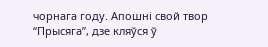чорнага году. Апошні свой твор “Прысяга”, дзе кляўся ў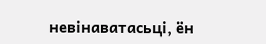невінаватасьці, ён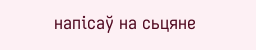напісаў на сьцяне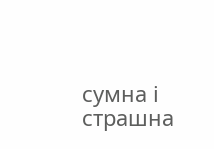сумна і страшна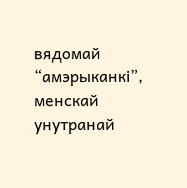вядомай “амэрыканкі”, менскай унутранай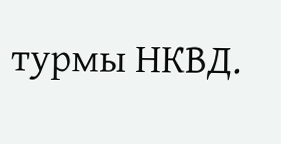турмы НКВД.